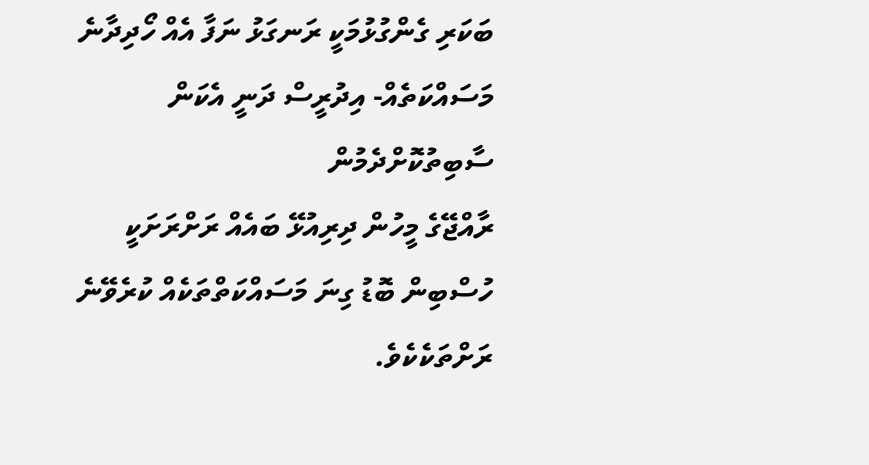ބަކަރި ގެންގުޅުމަކީ ރަނގަޅު ނަފާ އެއް ހޯދިދާނެ މަސައްކަތެއް- އިދުރީސް ދަނީ އެކަން ސާބިތުކޮށްދެމުން
ރާއްޖޭގެ މީހުން ދިރިއުޅޭ ބައެއް ރަށްރަށަކީ ހުސްބިން ބޮޑު ގިނަ މަސައްކަތްތަކެއް ކުރެވޭނެ ރަށްތަކެކެވެ.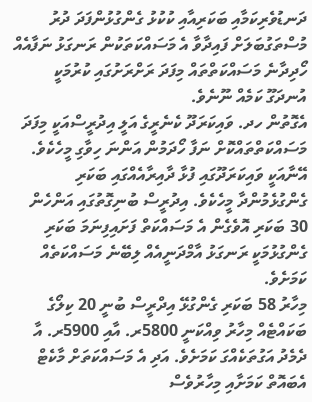ދަނޑުވެރިކަމާއި ބަކަރިއާއި ކުކުޅު ގެންގުޅުންފަދަ ދުރު މުސްތަގުބަލަށް ފައިދާވާ އެ މަސައްކަތަކުން ރަނގަޅު ނަފާއެއް ހޯދިދާނެ މަސައްކަތްތައް މިފަދަ ރަށްރަށުގައި ކުރުމަކީ އުނދަގޫ ކަމެއް ނޫނެވެ.
އެގޮތުން ހދ. ވައިކަރަދޫ ކެނެރީގެ އަލީ އިދުރީސްއަކީ މިފަދަ މަސައްކަތްތައްކޮށް ނަފާ ހޯދަމުން އަންނަ ހިވާގި މީހެކެވެ. އޭނާއަކީ ވައިކަރަދޫގައި ފުޅާ ދާއިރާއެއްގައި ބަކަރި ގެންގުޅެމުންދާ މީހެކެވެ. އިދުރީސް ބުނިގޮތުގައި އަންހެން 30 ބަކަރި އޮވެގެން އެ މަސައްކަތް ފަށައިފިނަމަ ބަކަރި ގެންގުޅުމަކީ ރަނގަޅު އާމްދަނީއެއް ލިބޭނެ މަސައްކަތެއް ކަމަށެވެ.
މިހާރު 58 ބަކަރި ގެންގުޅޭ އިދްރީސް ބުނީ 20 ކިލޯގެ ބަކައްޓެއް މިހާރު ވިއްކަނީ 5800ރ. އާއި 5900ރ. އާ ދެމެދު އަގުތަކެއްގަ ކަމަށެވެ. އަދި އެ މަސައްކަތަށް މާކެޓް އެބައޮތް ކަމަށާއި މިހާރުވެސް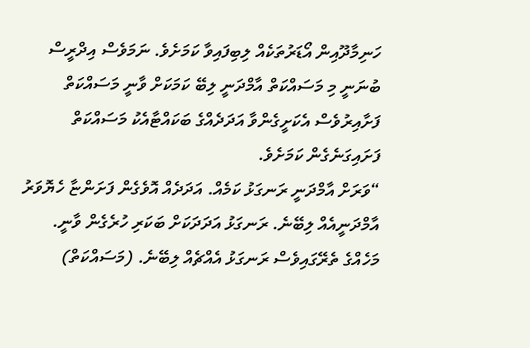ހަނިމާދޫއިން އޯޑަރުތަކެއް ލިބިފައިވާ ކަމަށެވެ. ނަމަވެސް އިދްރީސް ބުނަނީ މި މަސައްކަތް އާމްދަނީ ލިބޭ ކަމަކަށް ވާނީ މަސައްކަތް ފަށާއިރުވެސް އެކަށީގެންވާ އަދަދެއްގެ ބަކައްޓާއެކު މަސައްކަތް ފަށައިގަނެގެން ކަމަށެވެ.
“ވަރަށް އާމްދަނީ ރަނގަޅު ކަމެއް. އަދަދެއް އޮވެގެން ފަށަންޏާ ހެޔޮވަރު އާމްދަނީއެއް ލިބޭނެ. ރަނގަޅު އަދަދަކަށް ބަކަރި ހުރެގެން ވާނީ. މަހެއްގެ ތެރޭގައިވެސް ރަނގަޅު އެއްޗެއް ލިބޭނެ. (މަސައްކަތް)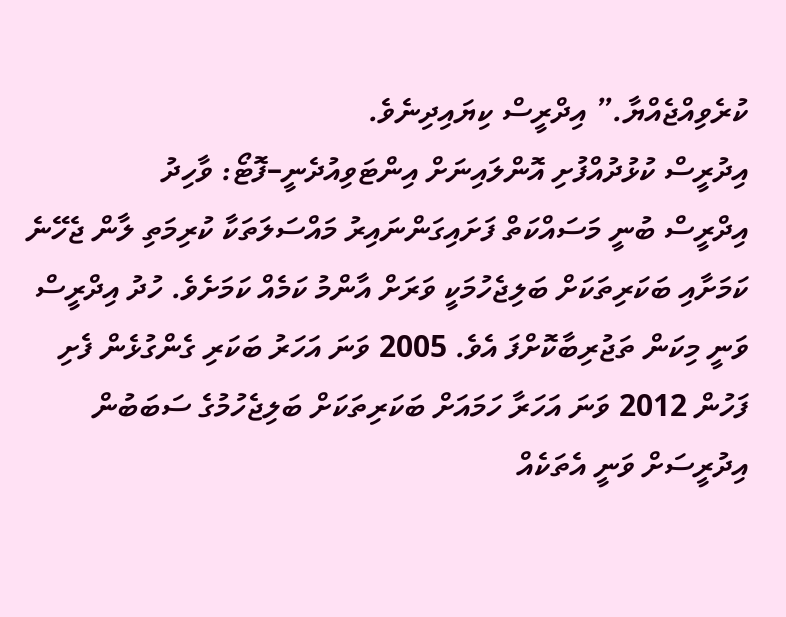ކުރެވިއްޖެއްޔާ.” އިދްރީސް ކިޔައިދިނެވެ.
އިދުރީސް ކުޅުދުއްފުށި އޮންލައިނަށް އިންޓަވިއުދެނީ–ފޮޓޯ: ވާހިދު
އިދްރީސް ބުނީ މަސައްކަތް ފަށައިގަންނައިރު މައްސަލަތަކާ ކުރިމަތި ލާން ޖެހޭނެ ކަމަށާއި ބަކަރިތަކަށް ބަލިޖެހުމަކީ ވަރަށް އާންމު ކަމެއް ކަމަށެވެ. ހުދު އިދްރީސް ވަނީ މިކަން ތަޖުރިބާކޮށްފަ އެވެ. 2005 ވަނަ އަހަރު ބަކަރި ގެންގުޅެން ފެށި ފަހުން 2012 ވަނަ އަހަރާ ހަމައަށް ބަކަރިތަކަށް ބަލިޖެހުމުގެ ސަބަބުން އިދުރީސަށް ވަނީ އެތަކެއް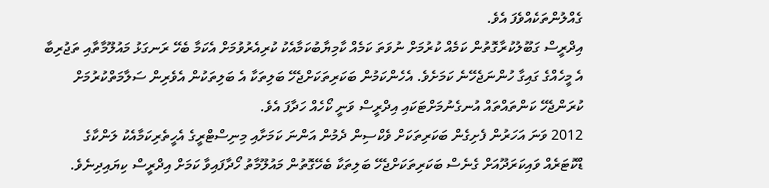ގެއްލުންތަކެއްވެފަ އެވެ.
އިދްރީސް ގަބޫލުކުރާގޮތުން ކަމެއް ކުރުމަށް ނުވަތަ ކަމެއް ކާމިޔާބުކަމާއެކު ކުރިއެރުވުމަށް އެކަމާ ބެހޭ ރަނގަޅު މައުލޫމާތާއި ތަޖުރިބާ އެ މީހެއްގެ ގައިގާ ހުންނަޖެހޭނެ ކަމަށެވެ. އެހެންކަމުން ބަކަރިތަކަށްޖެހޭ ބަލިތަކާ އެ ބަލިތަކުން އެވެރިން ސަލާމަތްކުރުމަށް ކުރަންޖެހޭ ކަންތައްތައް އުނގެނުމަށްޓަކައި އިދްރީސް ވަނީ ކޯހެއް ހަދާފަ އެވެ.
2012 ވަނަ އަހަރުން ފެށިގެން ބަކަރިތަކަށް ވެކްސިން ދެމުން އަންނަ ކަމަށާއި މިނިސްޓްރީގެ އެހީތެރިކަމާއެކު ލަންކާގެ ޑްކޮޓަރެއް ވައިކަރަދޫއަށް ގެނެސް ބަކަރިތަކަށްޖެހޭ ބަލިތަކާ ބެހޭގޮތުން މައުލޫމާތު ހޯދާފައިވާ ކަމަށް އިދްރީސް ކިޔައިދިނެވެ.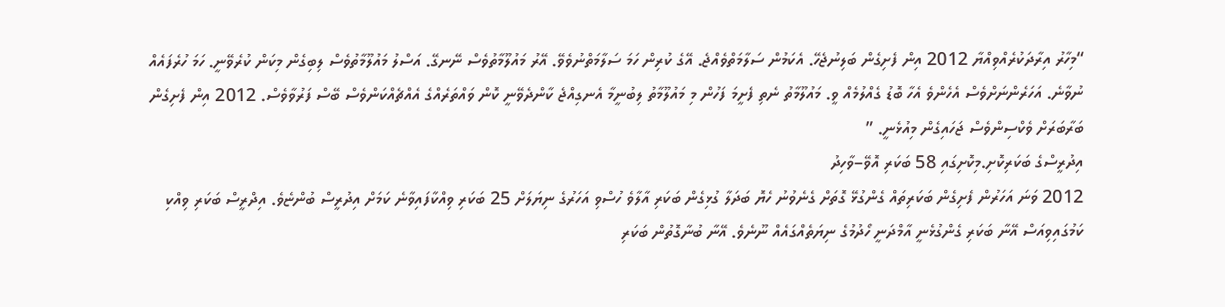“މިހާރު އިރާދަކުރެއްވިއްޔާ 2012 އިން ފެށިގެން ބަލިނުޖެހޭ. އެކަމުން ސަލާމަތްވެއްޖެ. އޭގެ ކުރިން ހަމަ ސަލާމަތްނުވެވޭ. އޭރު މައުލޫމާތުވެސް ނޭނގޭ. އަސްލު މައުލޫމާތުވެސް ލިބިގެން މިކަން ކުރެވޭނީ. ހަމަ ހުރެފައެއް ނުވާނެ. އަހަރެންނަށްވެސް އެހެންވެ އެހާ ބޮޑު ގެއްލުމެއް ވީ. މައުލޫމާތު ނެތި ފެށީމަ ފަހުން މި މައުލޫމާތު ލިބުނީމާ އެނގިއްޖެ ކާންދެވޭނީ ކޮން ވައްތަރެއްގެ އެއްޗެއްކަންވެސް ބޭސް ފަރުވާވެސް. 2012 އިން ފެށިގެން ބަރާބަރަށް ވެކްސިންވެސް ޖަހައިގެން މިއުޅެނީ. ”
އިދުރީސްގެ ބަކަރިކޮށި.މިކޮށިގައި 58 ބަކަރި އޮވޭ–ވާހިދު
2012 ވަނަ އަހަރުން ފެށިގެން ބަކަރިތައް ގެންގުޅޭ ގޮތަށް ގެނެވުނު ހެޔޮ ބަދަލާ ގުޅިގެން ބަކަރި އާލާވެ ހުސްވި އަހަރުގެ ނިޔަލަށް 25 ބަކަރި ވިއްކާފައިވާނެ ކަމަށް އިދުރީސް ބުންޏެވެ. އިދްރީސް ބަކަރި ވިއްކި ކަމުގައިވިއަސް އޭނާ ބަކަރި ގެންގުޅެނީ އާމްދަނީ ހޯދުމުގެ ނިޔަތެއްގައެއް ނޫނެވެ. އޭނާ ބުނާގޮތުން ބަކަރި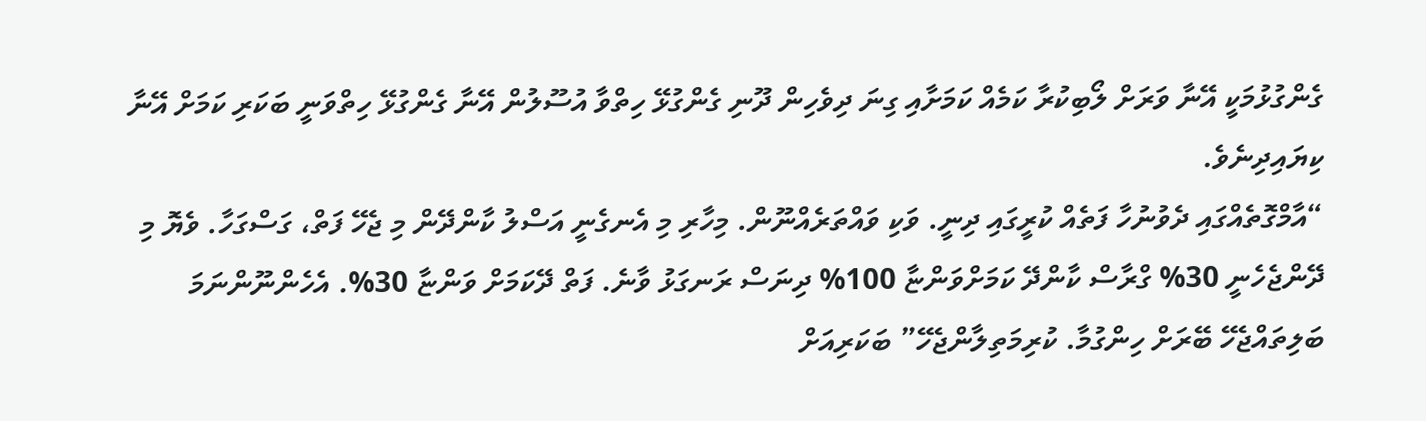ގެންގުޅުމަކީ އޭނާ ވަރަށް ލޯބިކުރާ ކަމެއް ކަމަށާއި ގިނަ ދިވެހިން ދޫނި ގެންގުޅޭ ހިތްވާ އުސޫލުން އޭނާ ގެންގުޅޭ ހިތްވަނީ ބަކަރި ކަމަށް އޭނާ ކިޔައިދިނެވެ.
“އާމްގޮތެއްގައި ދެވުނުހާ ފަތެއް ކުރީގައި ދިނީ. ވަކި ވައްތަރެއްނޫން. މިހާރި މި އެނގެނީ އަސްލު ކާންދޭން މި ޖެހޭ ފަތް، ގަސްގަހާ. ވެޔޮ މި ދޭންޖެހެނީ 30% ގްރާސް ކާންދޭ ކަމަށްވަންޏާ 100% ދިނަސް ރަނގަޅު ވާނެ. ފަތް ދޭކަމަށް ވަންޏާ 30%. އެހެންނޫންނަމަ ބަލިތައްޖެހޭ ބޭރަށް ހިންގުމާ. ކުރިމަތިލާންޖެހޭ” ބަކަރިއަށް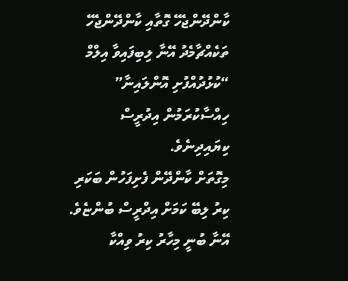ކާންދޭންޖެހޭ ގޮތާއި ކާންދޭންޖެހޭ ތަކެއްޗާމެދު އޭނާ ލިބިފައިވާ އިލްމް “ކުޅުދުއްފުށި އޮންލައިނާ” ހިއްސާކުރަމުން އިދުރީސް ކިޔައިދިނެވެ.
މިގޮތަށް ކާންދޭން ފެށިފަހުން ބަކަރި ކިރު ލިބޭ ކަމަށް އިދްރީސް ބުންޏެވެ. އޭނާ ބުނީ މިހާރު ކިރު ވިއްކާ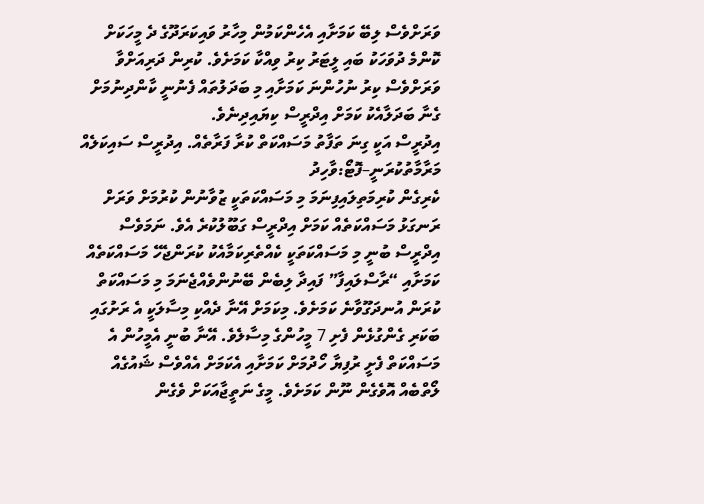ވަރަށްވެސް ލިބޭ ކަމަށާއި އެހެންކަމުން މިހާރު ވައިކަރަދޫގެ ދެ މީހަކަށް ކޮންމެ ދުވަހަކު ބައި ލީޓަރު ކިރު ވިއްކާ ކަމަށެވެ. ކުރިން ދަރިއަށްވާ ވަރަށްވެސް ކިރު ނުހުންނަ ކަމަށާއި މި ބަދަލުތައް ފެނުނީ ކާންދިނުމަށް ގެނާ ބަދަލާއެކު ކަމަށް އިދްރީސް ކިޔައިދިނެވެ.
އިދުރީސް އަކީ ގިނަ ތަފާތު މަސައްކަތް ކުރާ ފަރާތެއް. އިދުރީސް ސައިކަލެއް މަރާމާތުކުރަނީ–ފޮޓޯ:ވާހިދު
ކެރިގެން ކުރިމަތިލައިފިނަމަ މި މަސައްކަތަކީ ޒުވާނުން ކުރުމަށް ވަރަށް ރަނގަޅު މަސައްކަތެއް ކަމަށް އިދްރީސް ގަބޫލުކުރެ އެވެ. ނަމަވެސް އިދްރީސް ބުނީ މި މަސައްކަތަކީ ކެއްތެރިކަމާއެކު ކުރަންޖެހޭ މަސައްކަތެއް ކަމަށާއި “ރާސްލައިފާ” ފައިދާ ލިބެން ބޭނުންވެއްޖެނަމަ މި މަސައްކަތް ކުރަން އުނދަގޫވާނެ ކަމަށެވެ. މިކަމަށް އޭނާ ދެއްކި މިސާލަކީ އެ ރަށުގައި ބަކަރި ގެންގުޅެން ފެށި 7 މީހުންގެ މިސާލެވެ. އޭނާ ބުނީ އެމީހުން އެ މަސައްކަތް ފެށީ ރުފިޔާ ހޯދުމަށް ކަމަށާއި އެކަމަށް އެއްވެސް ޝައުގެއް ލޯތްބެއް އޮވެގެން ނޫން ކަމަށެވެ. މީގެ ނަތީޖާއަކަށް ވެގެން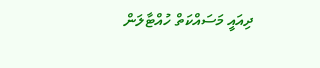ދިއައީ މަސައްކަތް ހުއްޓާލަން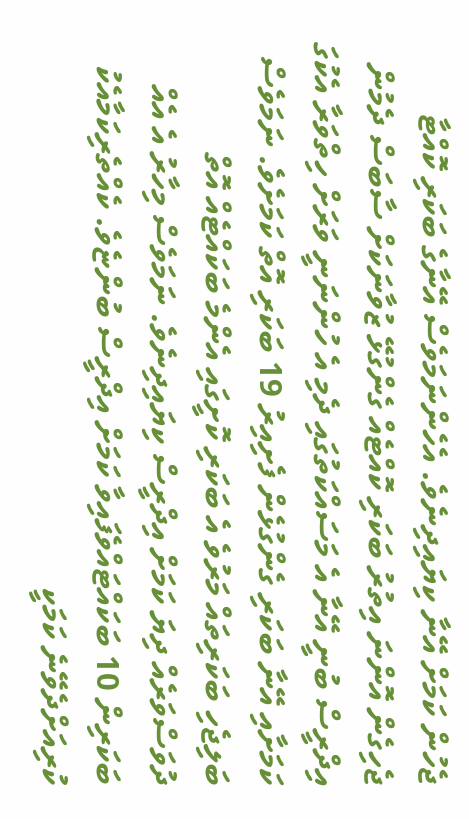ޖެހުން ކަމަށް އޭނާ ކިޔައިދިނެވެ. އެހެންނަމަވެސް އޭނާގެ ބަކަރި ކޮއްޓާ ޖެހިގެން އޮންނަ އިތުރު ބަކަރި ކޮއްޓެއް ގެންގުޅޭ ޒުވާނަކަށް ސާބަސް ދެމުން އިދްރީސް ބުނީ އޭނާ އެ މަސައްކަތުގައި ދެމި އެ ހުންނަނީ ވަރަށް ހިތްވަރާ އެކުގަ ކަމަށާއި އޭނާ ބަކަރި ގެންގުޅެން ފެށިއިރު 19 ބަކަރި އޮތް ކަމަށެވެ. ނަމަވެސް ބަލިޖެހި ބަކަރިތައް މަރުވެ އެ ބަކަރި ކޮށީގައި އެންމެ ބަކައްޓެއް އޮތް ދުވަސްވަރެއް ދިޔަ ކަމަށް އިދްރީސް ކިޔައިދިނެވެ. ނަމަވެސް މިހާރު އެ އެއް ބަކަރިން 10 ބަކައްޓައްވެފައިވާ ކަމަށް އިދްރީސް ބުންޏެވެ. ކެއްތެރިކަމާއެކު ކުރިއަށްދެވޭނެ ކަމަކީ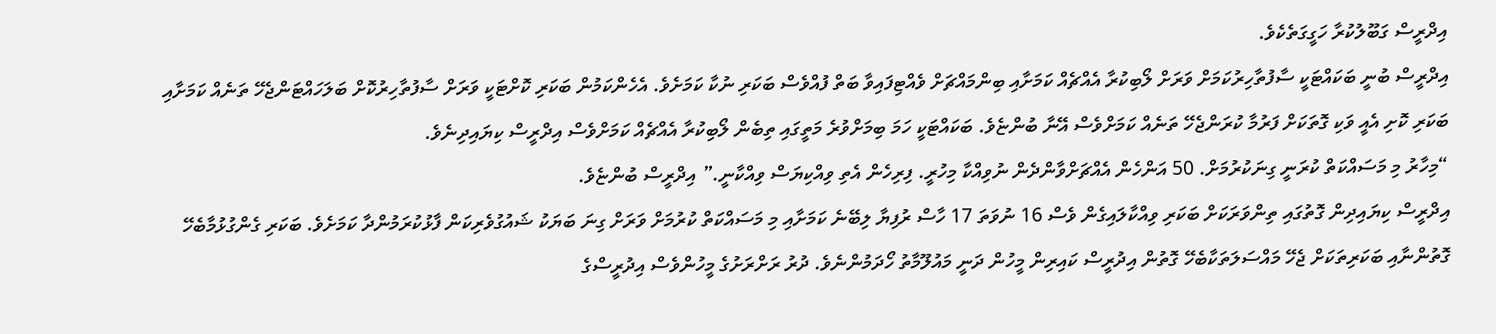އިދްރީސް ގަބޫލުކުރާ ހަގީގަތެކެވެ.
އިދްރީސް ބުނީ ބަކައްޓަކީ ސާފުތާހިރުކަމަށް ވަރަށް ލޯބިކުރާ އެއްޗެއް ކަމަށާއި ބިންމައްޗަށް ވެއްޓިފައިވާ ބަތް ފުއްވެސް ބަކަރި ނުކާ ކަމަށެވެ. އެހެންކަމުން ބަކަރި ކޮށްޓަކީ ވަރަށް ސާފުތާހިރުކޮށް ބަލަހައްޓަންޖެހޭ ތަނެއް ކަމަށާއި ބަކަރި ކޮށި އެއީ ވަކި ގޮތަކަށް ފަރުމާ ކުރަންޖެހޭ ތަނެއް ކަމަށްވެސް އޭނާ ބުންޏެވެ. ބަކައްޓަކީ ހަމަ ބިމަށްވުރެ މަތީގައި ތިބެން ލޯބިކުރާ އެއްޗެއް ކަމަށްވެސް އިދްރީސް ކިޔައިދިނެވެ.
“މިހާރު މި މަސައްކަތް ކުރަނީ ގިނަކުރުމަށް. 50 އަންހެން އެއްޗަށްވާންދެން ނުވިއްކާ މިހުރީ. ފިރިހެން އެތި ވިއްކިޔަސް ވިއްކާނީ.” އިދްރީސް ބުންޏެވެ.
އިދްރީސް ކިޔައިދިން ގޮތުގައި ތިންވަރަކަށް ބަކަރި ވިއްކާލައިގެން ވެސް 16 ނުވަތަ 17 ހާސް ރުފިޔާ ލިބޭނެ ކަމަށާއި މި މަސައްކަތް ކުރުމަށް ވަރަށް ގިނަ ބަޔަކު ޝައުގުވެރިކަން ފާޅުކުރަމުންދާ ކަމަށެވެ. ބަކަރި ގެންގުޅުމާބެހޭ ގޮތުންނާއި ބަކަރިތަކަށް ޖެހޭ މައްސަލަތަކާބެހޭ ގޮތުން އިދުރީސް ކައިރިން މީހުން ދަނީ މައުލޫމާތު ހޯދަމުންނެވެ. ދުރު ރަށްރަށުގެ މީހުންވެސް އިދުރީސްގެ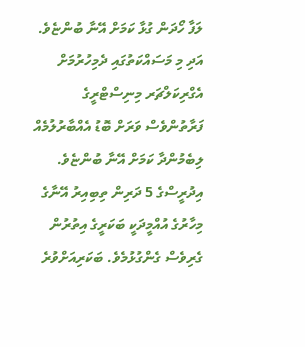ލަފާ ހޯދަން ގުޅާ ކަމަށް އޭނާ ބުންޏެވެ. އަދި މި މަސައްކަތުގައި ދެމިހުރުމަށް އެގްރިކަލްޗަރ މިނިސްޓްރީގެ ފަރާތުންވެސް ވަރަށް ބޮޑު އެއްބާރުލުމެއް ލިބެމުންދާ ކަމަށް އޭނާ ބުންޏެވެ.
އިދުރީސްގެ 5 ދަރިން ތިބިއިރު އޭނާގެ މިހާރުގެ އުއްމީދަކީ ބަކަރީގެ އިތުރުން ގެރިވެސް ގެންގުޅުމެވެ. ބަކަރިއަށްވުރެ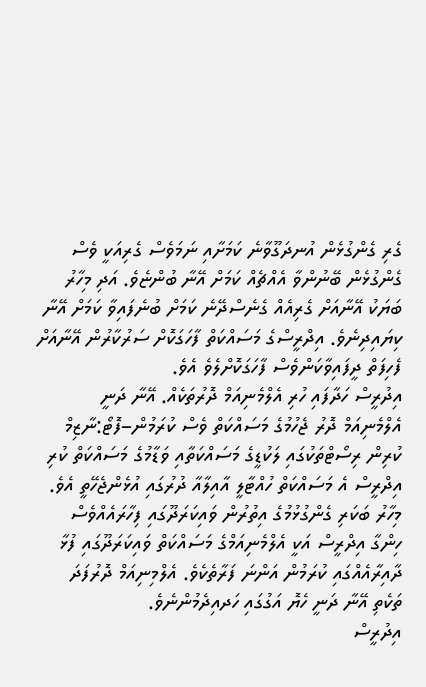ގެރި ގެންގުޅެން އުނދަގޫވާނެ ކަމަށާއި ނަމަވެސް ގެރިއަކީ ވެސް ގެންގުޅެން ބޭނުންވާ އެއްޗެއް ކަމަށް އޭނާ ބުންޏެވެ. އަދި މިހާރު ބަޔަކު އޭނާއަށް ގެރިއެއް ގެނެސްދޭނެ ކަމަށް ބުނެފައިވާ ކަމަށް އޭނާ ކިޔައިދިނެވެ. އިދްރީސްގެ މަސައްކަތް ފާހަގަކޮށް ސަރުކާރުން އޭނާއަށް ފެހިފަތް ދީފައިވާކަންވެސް ފާހަގަކޮށްލެވެ އެވެ.
އިދުރީސް ހަދާފައި ހުރި އެލްމެނިއަމް ދޮރުތަކެއް. އޭނާ ދަނީ އެލްމެނިއަމް ދޮރު ޖެހުމުގެ މަސައްކަތް ވެސް ކުރަމުން–ފޮޓޯ:ނާޒިމް
ކުރިން ރިސޯޓްތަކުގައި ލަކުޑީގެ މަސައްކަތާއި ވަޑާމުގެ މަސައްކަތް ކުރި އިދްރީސް އެ މަސައްކަތް ހުއްޓާލީ އާއިލާއާ ދުރުގައި އުޅެންޖެހޭތީ އެވެ. މިހާރު ބަކަރި ގެންގުޅުމުގެ އިތުރުން ވައިކަރަދޫގައި ފިހާރައެއްވެސް ހިންގާ އިދްރީސް އަކީ އެލްމެނިއަމްގެ މަސައްކަތް ވައިކަރަދޫގައި ފުޅާ ދާއިރާއެއްގައި ކުރަމުން އަންނަ ފަރާތެކެވެ. އެލްމިނިއަމް ދޮރުފަދަ ތަކެތި އޭނާ ދަނީ ހެޔޮ އަގުގައި ހަދއިދެމުންނެވެ.
އިދުރީސް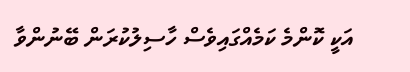އަކީ ކޮންމެ ކަމެއްގައިވެސް ހާސިލުކުރަން ބޭނުންވާ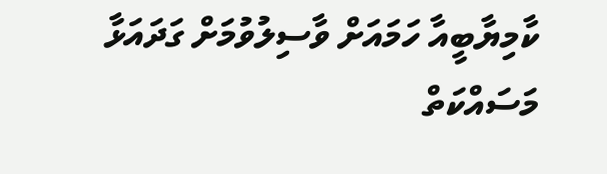ކާމިޔާބީއާ ހަމައަށް ވާސިލުވުމަށް ގަދައަޅާ މަސައްކަތް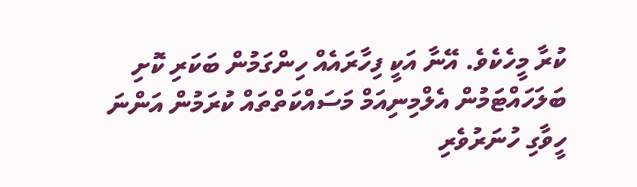ކުރާ މީހެކެވެ. އޭނާ އަކީ ފިހާރައެއް ހިންގަމުން ބަކަރި ކޮށި ބަލަހައްޓަމުން އެލްމިނިއަމް މަސައްކަތްތައް ކުރަމުން އަންނަ ހީވާގި ހުނަރުވެރި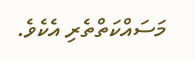މަސައްކަތްތެރި އެކެވެ.